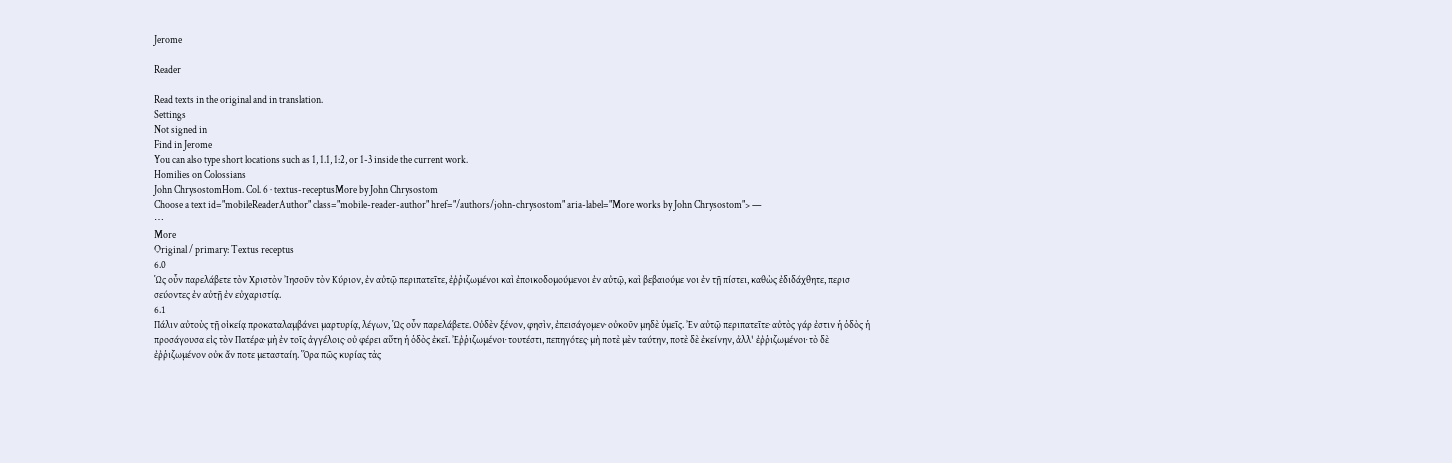Jerome

Reader

Read texts in the original and in translation.
Settings
Not signed in
Find in Jerome
You can also type short locations such as 1, 1.1, 1:2, or 1-3 inside the current work.
Homilies on Colossians
John ChrysostomHom. Col. 6 · textus-receptusMore by John Chrysostom
Choose a text id="mobileReaderAuthor" class="mobile-reader-author" href="/authors/john-chrysostom" aria-label="More works by John Chrysostom"> —
⋯
More
Original / primary: Textus receptus
6.0
Ὡς οὖν παρελάβετε τὸν Χριστὸν Ἰησοῦν τὸν Κύριον, ἐν αὐτῷ περιπατεῖτε, ἐῤῥιζωµένοι καὶ ἐποικοδοµούµενοι ἐν αὐτῷ, καὶ βεβαιούµε νοι ἐν τῇ πίστει, καθὼς ἐδιδάχθητε, περισ σεύοντες ἐν αὐτῇ ἐν εὐχαριστίᾳ.
6.1
Πάλιν αὐτοὺς τῇ οἰκείᾳ προκαταλαµβάνει µαρτυρίᾳ, λέγων, Ὡς οὖν παρελάβετε. Οὐδὲν ξένον, φησὶν, ἐπεισάγοµεν· οὐκοῦν µηδὲ ὑµεῖς. Ἐν αὐτῷ περιπατεῖτε· αὐτὸς γάρ ἐστιν ἡ ὁδὸς ἡ προσάγουσα εἰς τὸν Πατέρα· µὴ ἐν τοῖς ἀγγέλοις· οὐ φέρει αὕτη ἡ ὁδὸς ἐκεῖ. Ἐῤῥιζωµένοι· τουτέστι, πεπηγότες· µὴ ποτὲ µὲν ταύτην, ποτὲ δὲ ἐκείνην, ἀλλ' ἐῤῥιζωµένοι· τὸ δὲ ἐῤῥιζωµένον οὐκ ἄν ποτε µετασταίη. Ὅρα πῶς κυρίας τὰς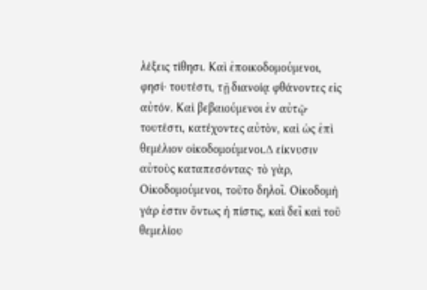λέξεις τίθησι. Καὶ ἐποικοδοµούµενοι, φησί· τουτέστι, τῇ διανοίᾳ φθάνοντες εἰς αὐτόν. Καὶ βεβαιούµενοι ἐν αὐτῷ· τουτέστι, κατέχοντες αὐτὸν, καὶ ὡς ἐπὶ θεµέλιον οἰκοδοµούµενοι.∆ είκνυσιν αὐτοὺς καταπεσόντας· τὸ γὰρ, Οἰκοδοµούµενοι, τοῦτο δηλοῖ. Οἰκοδοµὴ γάρ ἐστιν ὄντως ἡ πίστις, καὶ δεῖ καὶ τοῦ θεµελίου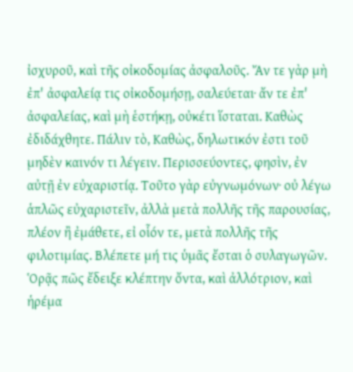ἰσχυροῦ, καὶ τῆς οἰκοδοµίας ἀσφαλοῦς. Ἄν τε γὰρ µὴ ἐπ' ἀσφαλείᾳ τις οἰκοδοµήσῃ, σαλεύεται· ἄν τε ἐπ' ἀσφαλείας, καὶ µὴ ἑστήκῃ, οὐκέτι ἵσταται. Καθὼς ἐδιδάχθητε. Πάλιν τὸ, Καθὼς, δηλωτικόν ἐστι τοῦ µηδὲν καινόν τι λέγειν. Περισσεύοντες, φησὶν, ἐν αὐτῇ ἐν εὐχαριστίᾳ. Τοῦτο γὰρ εὐγνωµόνων· οὐ λέγω ἁπλῶς εὐχαριστεῖν, ἀλλὰ µετὰ πολλῆς τῆς παρουσίας, πλέον ἢ ἐµάθετε, εἰ οἷόν τε, µετὰ πολλῆς τῆς φιλοτιµίας. Βλέπετε µή τις ὑµᾶς ἔσται ὁ συλαγωγῶν. Ὁρᾷς πῶς ἔδειξε κλέπτην ὄντα, καὶ ἀλλότριον, καὶ ἡρέµα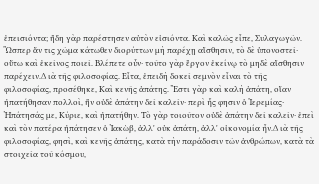ἐπεισιόντα; ἤδη γὰρ παρέστησεν αὐτὸν εἰσιόντα. Καὶ καλῶς εἶπε, Συλαγωγῶν. Ὥσπερ ἄν τις χῶµα κάτωθεν διορύττων µὴ παρέχῃ αἴσθησιν, τὸ δὲ ὑπονοστεῖ· οὕτω καὶ ἐκεῖνος ποιεῖ. Βλέπετε οὖν· τοῦτο γὰρ ἔργον ἐκείνῳ τὸ µηδὲ αἴσθησιν παρέχειν.∆ ιὰ τῆς φιλοσοφίας. Εἶτα, ἐπειδὴ δοκεῖ σεµνὸν εἶναι τὸ τῆς φιλοσοφίας, προσέθηκε, Καὶ κενῆς ἀπάτης. Ἔστι γὰρ καὶ καλὴ ἀπάτη, οἵαν ἠπατήθησαν πολλοὶ, ἣν οὐδὲ ἀπάτην δεῖ καλεῖν· περὶ ἧς φησιν ὁ Ἱερεµίας· Ἠπάτησάς µε, Κύριε, καὶ ἠπατήθην. Τὸ γὰρ τοιοῦτον οὐδὲ ἀπάτην δεῖ καλεῖν· ἐπεὶ καὶ τὸν πατέρα ἠπάτησεν ὁ Ἰακὼβ, ἀλλ' οὐκ ἀπάτη, ἀλλ' οἰκονοµία ἦν.∆ ιὰ τῆς φιλοσοφίας, φησὶ, καὶ κενῆς ἀπάτης, κατὰ τὴν παράδοσιν τῶν ἀνθρώπων, κατὰ τὰ στοιχεῖα τοῦ κόσµου,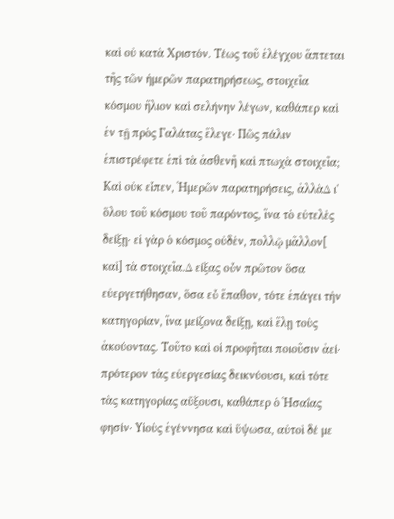καὶ οὐ κατὰ Χριστόν. Τέως τοῦ ἐλέγχου ἅπτεται τῆς τῶν ἡµερῶν παρατηρήσεως, στοιχεῖα κόσµου ἥλιον καὶ σελήνην λέγων, καθάπερ καὶ ἐν τῇ πρὸς Γαλάτας ἔλεγε· Πῶς πάλιν ἐπιστρέφετε ἐπὶ τὰ ἀσθενῆ καὶ πτωχὰ στοιχεῖα; Καὶ οὐκ εἶπεν, Ἡµερῶν παρατηρήσεις, ἀλλὰ∆ ι' ὅλου τοῦ κόσµου τοῦ παρόντος, ἵνα τὸ εὐτελὲς δείξῃ· εἰ γὰρ ὁ κόσµος οὐδὲν, πολλῷ µᾶλλον[ καὶ] τὰ στοιχεῖα.∆ είξας οὖν πρῶτον ὅσα εὐεργετήθησαν, ὅσα εὖ ἔπαθον, τότε ἐπάγει τὴν κατηγορίαν, ἵνα µείζονα δείξῃ, καὶ ἕλῃ τοὺς ἀκούοντας. Τοῦτο καὶ οἱ προφῆται ποιοῦσιν ἀεί· πρότερον τὰς εὐεργεσίας δεικνύουσι, καὶ τότε τὰς κατηγορίας αὔξουσι, καθάπερ ὁ Ἡσαΐας φησίν· Υἱοὺς ἐγέννησα καὶ ὕψωσα, αὐτοὶ δέ µε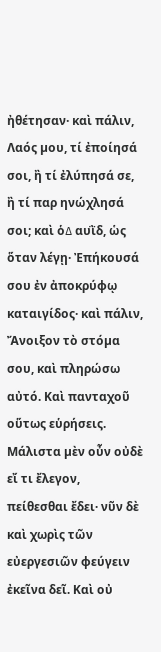ἠθέτησαν· καὶ πάλιν, Λαός µου, τί ἐποίησά σοι, ἢ τί ἐλύπησά σε, ἢ τί παρ ηνώχλησά σοι; καὶ ὁ∆ αυῒδ, ὡς ὅταν λέγῃ· Ἐπήκουσά σου ἐν ἀποκρύφῳ καταιγίδος· καὶ πάλιν, Ἄνοιξον τὸ στόµα σου, καὶ πληρώσω αὐτό. Καὶ πανταχοῦ οὕτως εὑρήσεις. Μάλιστα µὲν οὖν οὐδὲ εἴ τι ἔλεγον, πείθεσθαι ἔδει· νῦν δὲ καὶ χωρὶς τῶν εὐεργεσιῶν φεύγειν ἐκεῖνα δεῖ. Καὶ οὐ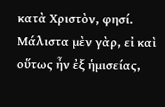κατὰ Χριστὸν, φησί. Μάλιστα µὲν γὰρ, εἰ καὶ οὕτως ἦν ἐξ ἡµισείας,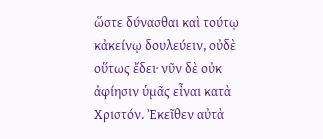ὥστε δύνασθαι καὶ τούτῳ κἀκείνῳ δουλεύειν, οὐδὲ οὕτως ἔδει· νῦν δὲ οὐκ ἀφίησιν ὑµᾶς εἶναι κατὰ Χριστόν. Ἐκεῖθεν αὐτὰ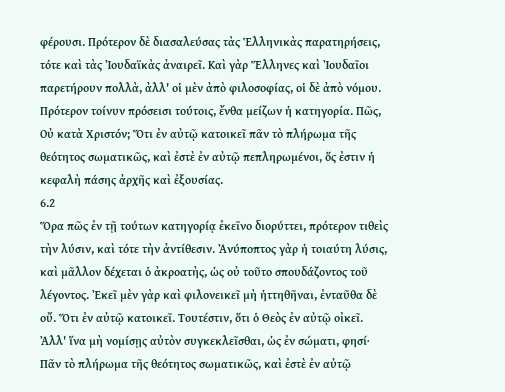φέρουσι. Πρότερον δὲ διασαλεύσας τὰς Ἑλληνικὰς παρατηρήσεις, τότε καὶ τὰς Ἰουδαϊκὰς ἀναιρεῖ. Καὶ γὰρ Ἕλληνες καὶ Ἰουδαῖοι παρετήρουν πολλὰ, ἀλλ' οἱ µὲν ἀπὸ φιλοσοφίας, οἱ δὲ ἀπὸ νόµου. Πρότερον τοίνυν πρόσεισι τούτοις, ἔνθα µείζων ἡ κατηγορία. Πῶς, Οὐ κατὰ Χριστόν; Ὅτι ἐν αὐτῷ κατοικεῖ πᾶν τὸ πλήρωµα τῆς θεότητος σωµατικῶς, καὶ ἐστὲ ἐν αὐτῷ πεπληρωµένοι, ὅς ἐστιν ἡ κεφαλὴ πάσης ἀρχῆς καὶ ἐξουσίας.
6.2
Ὅρα πῶς ἐν τῇ τούτων κατηγορίᾳ ἐκεῖνο διορύττει, πρότερον τιθεὶς τὴν λύσιν, καὶ τότε τὴν ἀντίθεσιν. Ἀνύποπτος γὰρ ἡ τοιαύτη λύσις, καὶ µᾶλλον δέχεται ὁ ἀκροατὴς, ὡς οὐ τοῦτο σπουδάζοντος τοῦ λέγοντος. Ἐκεῖ µὲν γὰρ καὶ φιλονεικεῖ µὴ ἡττηθῆναι, ἐνταῦθα δὲ οὔ. Ὅτι ἐν αὐτῷ κατοικεῖ. Τουτέστιν, ὅτι ὁ Θεὸς ἐν αὐτῷ οἰκεῖ. Ἀλλ' ἵνα µὴ νοµίσῃς αὐτὸν συγκεκλεῖσθαι, ὡς ἐν σώµατι, φησί· Πᾶν τὸ πλήρωµα τῆς θεότητος σωµατικῶς, καὶ ἐστὲ ἐν αὐτῷ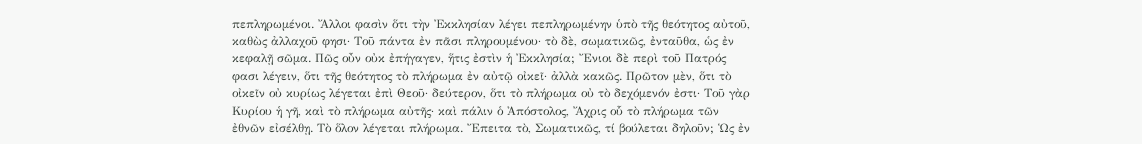πεπληρωµένοι. Ἄλλοι φασὶν ὅτι τὴν Ἐκκλησίαν λέγει πεπληρωµένην ὑπὸ τῆς θεότητος αὐτοῦ, καθὼς ἀλλαχοῦ φησι· Τοῦ πάντα ἐν πᾶσι πληρουµένου· τὸ δὲ, σωµατικῶς, ἐνταῦθα, ὡς ἐν κεφαλῇ σῶµα. Πῶς οὖν οὐκ ἐπήγαγεν, ἥτις ἐστὶν ἡ Ἐκκλησία; Ἔνιοι δὲ περὶ τοῦ Πατρός φασι λέγειν, ὅτι τῆς θεότητος τὸ πλήρωµα ἐν αὐτῷ οἰκεῖ· ἀλλὰ κακῶς. Πρῶτον µὲν, ὅτι τὸ οἰκεῖν οὐ κυρίως λέγεται ἐπὶ Θεοῦ· δεύτερον, ὅτι τὸ πλήρωµα οὐ τὸ δεχόµενόν ἐστι· Τοῦ γὰρ Κυρίου ἡ γῆ, καὶ τὸ πλήρωµα αὐτῆς· καὶ πάλιν ὁ Ἀπόστολος, Ἄχρις οὗ τὸ πλήρωµα τῶν ἐθνῶν εἰσέλθῃ. Τὸ ὅλον λέγεται πλήρωµα. Ἔπειτα τὸ, Σωµατικῶς, τί βούλεται δηλοῦν; Ὡς ἐν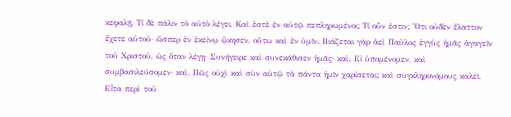κεφαλῇ. Τί δὲ πάλιν τὸ αὐτὸ λέγει, Καὶ ἐστὲ ἐν αὐτῷ πεπληρωµένοι; Τί οὖν ἐστιν; Ὅτι οὐδὲν ἔλαττον ἔχετε αὐτοῦ· ὥσπερ ἐν ἐκείνῳ ᾤκησεν, οὕτω καὶ ἐν ὑµῖν. Βιάζεται γὰρ ἀεὶ Παῦλος ἐγγὺς ἡµᾶς ἀγαγεῖν τοῦ Χριστοῦ, ὡς ὅταν λέγῃ· Συνήγειρε καὶ συνεκάθισεν ἡµᾶς· καὶ, Εἰ ὑποµένοµεν, καὶ συµβασιλεύσοµεν· καὶ, Πῶς οὐχὶ καὶ σὺν αὐτῷ τὰ πάντα ἡµῖν χαρίσεται; καὶ συγκληρονόµους καλεῖ. Εἶτα περὶ τοῦ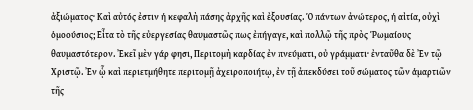ἀξιώµατος· Καὶ αὐτός ἐστιν ἡ κεφαλὴ πάσης ἀρχῆς καὶ ἐξουσίας. Ὁ πάντων ἀνώτερος, ἡ αἰτία, οὐχὶ ὁµοούσιος; Εἶτα τὸ τῆς εὐεργεσίας θαυµαστῶς πως ἐπήγαγε, καὶ πολλῷ τῆς πρὸς Ῥωµαίους θαυµαστότερον. Ἐκεῖ µὲν γάρ φησι, Περιτοµὴ καρδίας ἐν πνεύµατι, οὐ γράµµατι· ἐνταῦθα δὲ Ἐν τῷ Χριστῷ. Ἐν ᾧ καὶ περιετµήθητε περιτοµῇ ἀχειροποιήτῳ, ἐν τῇ ἀπεκδύσει τοῦ σώµατος τῶν ἁµαρτιῶν τῆς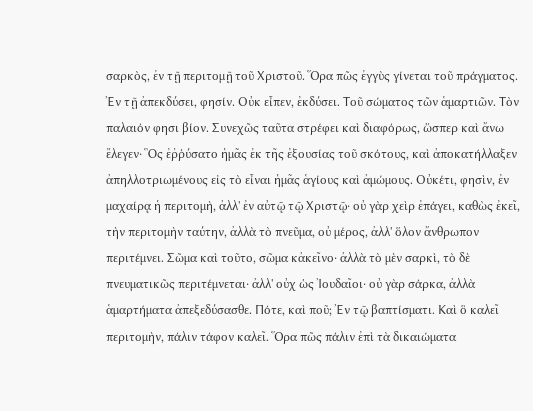σαρκὸς, ἐν τῇ περιτοµῇ τοῦ Χριστοῦ. Ὅρα πῶς ἐγγὺς γίνεται τοῦ πράγµατος. Ἐν τῇ ἀπεκδύσει, φησίν. Οὐκ εἶπεν, ἐκδύσει. Τοῦ σώµατος τῶν ἁµαρτιῶν. Τὸν παλαιόν φησι βίον. Συνεχῶς ταῦτα στρέφει καὶ διαφόρως, ὥσπερ καὶ ἄνω ἔλεγεν· Ὃς ἐῤῥύσατο ἡµᾶς ἐκ τῆς ἐξουσίας τοῦ σκότους, καὶ ἀποκατήλλαξεν ἀπηλλοτριωµένους εἰς τὸ εἶναι ἡµᾶς ἁγίους καὶ ἀµώµους. Οὐκέτι, φησὶν, ἐν µαχαίρᾳ ἡ περιτοµὴ, ἀλλ' ἐν αὐτῷ τῷ Χριστῷ· οὐ γὰρ χεὶρ ἐπάγει, καθὼς ἐκεῖ, τὴν περιτοµὴν ταύτην, ἀλλὰ τὸ πνεῦµα, οὐ µέρος, ἀλλ' ὅλον ἄνθρωπον περιτέµνει. Σῶµα καὶ τοῦτο, σῶµα κἀκεῖνο· ἀλλὰ τὸ µὲν σαρκὶ, τὸ δὲ πνευµατικῶς περιτέµνεται· ἀλλ' οὐχ ὡς Ἰουδαῖοι· οὐ γὰρ σάρκα, ἀλλὰ ἁµαρτήµατα ἀπεξεδύσασθε. Πότε, καὶ ποῦ; Ἐν τῷ βαπτίσµατι. Καὶ ὃ καλεῖ περιτοµὴν, πάλιν τάφον καλεῖ. Ὅρα πῶς πάλιν ἐπὶ τὰ δικαιώµατα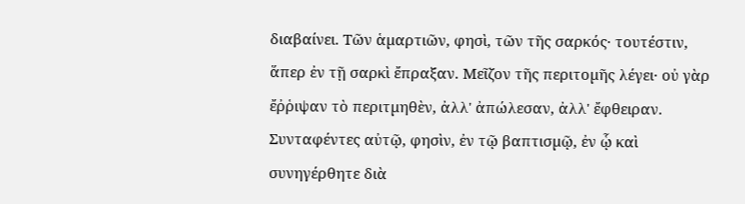διαβαίνει. Τῶν ἁµαρτιῶν, φησὶ, τῶν τῆς σαρκός· τουτέστιν, ἅπερ ἐν τῇ σαρκὶ ἔπραξαν. Μεῖζον τῆς περιτοµῆς λέγει· οὐ γὰρ ἔῤῥιψαν τὸ περιτµηθὲν, ἀλλ' ἀπώλεσαν, ἀλλ' ἔφθειραν. Συνταφέντες αὐτῷ, φησὶν, ἐν τῷ βαπτισµῷ, ἐν ᾧ καὶ συνηγέρθητε διὰ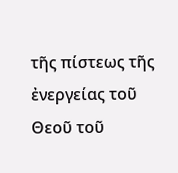τῆς πίστεως τῆς ἐνεργείας τοῦ Θεοῦ τοῦ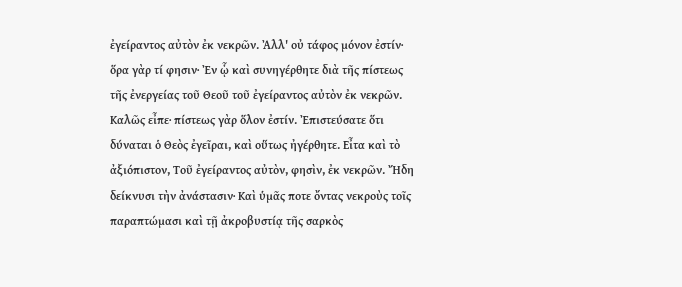ἐγείραντος αὐτὸν ἐκ νεκρῶν. Ἀλλ' οὐ τάφος µόνον ἐστίν· ὅρα γὰρ τί φησιν· Ἐν ᾧ καὶ συνηγέρθητε διὰ τῆς πίστεως τῆς ἐνεργείας τοῦ Θεοῦ τοῦ ἐγείραντος αὐτὸν ἐκ νεκρῶν. Καλῶς εἶπε· πίστεως γὰρ ὅλον ἐστίν. Ἐπιστεύσατε ὅτι δύναται ὁ Θεὸς ἐγεῖραι, καὶ οὕτως ἠγέρθητε. Εἶτα καὶ τὸ ἀξιόπιστον, Τοῦ ἐγείραντος αὐτὸν, φησὶν, ἐκ νεκρῶν. Ἤδη δείκνυσι τὴν ἀνάστασιν· Καὶ ὑµᾶς ποτε ὄντας νεκροὺς τοῖς παραπτώµασι καὶ τῇ ἀκροβυστίᾳ τῆς σαρκὸς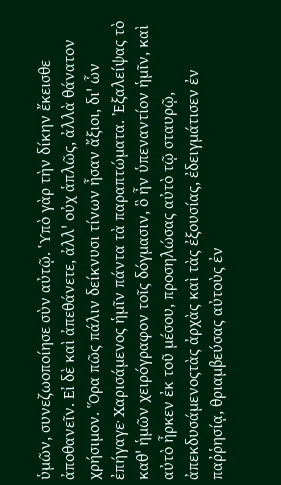ὑµῶν, συνεζωοποίησε σὺν αὐτῷ. Ὑπὸ γὰρ τὴν δίκην ἔκεισθε ἀποθανεῖν. Εἰ δὲ καὶ ἀπεθάνετε, ἀλλ' οὐχ ἁπλῶς, ἀλλὰ θάνατον χρήσιµον. Ὅρα πῶς πάλιν δείκνυσι τίνων ἦσαν ἄξιοι, δι' ὧν ἐπήγαγε· Χαρισάµενος ἡµῖν πάντα τὰ παραπτώµατα. Ἐξαλείψας τὸ καθ' ἡµῶν χειρόγραφον τοῖς δόγµασιν, ὃ ἦν ὑπεναντίον ἡµῖν, καὶ αὐτὸ ἦρκεν ἐκ τοῦ µέσου, προσηλώσας αὐτὸ τῷ σταυρῷ, ἀπεκδυσάµενοςτὰς ἀρχὰς καὶ τὰς ἐξουσίας, ἐδειγµάτισεν ἐν παῤῥησίᾳ, θριαµβεύσας αὐτοὺς ἐν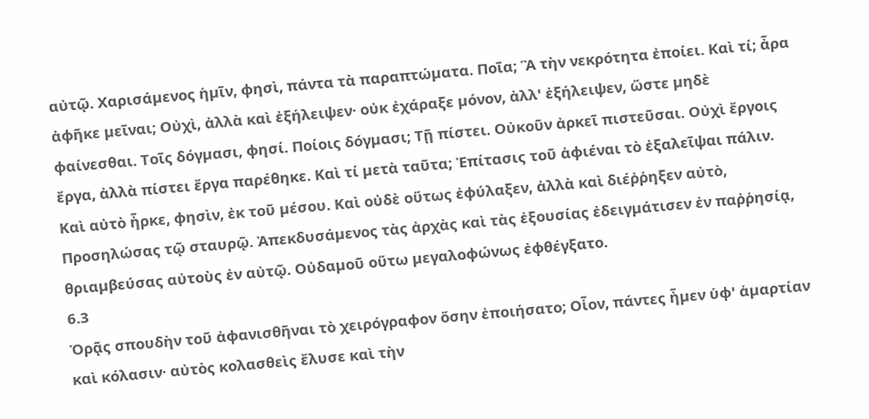αὐτῷ. Χαρισάµενος ἡµῖν, φησὶ, πάντα τὰ παραπτώµατα. Ποῖα; Ἃ τὴν νεκρότητα ἐποίει. Καὶ τί; ἆρα ἀφῆκε µεῖναι; Οὐχὶ, ἀλλὰ καὶ ἐξήλειψεν· οὐκ ἐχάραξε µόνον, ἀλλ' ἐξήλειψεν, ὥστε µηδὲ φαίνεσθαι. Τοῖς δόγµασι, φησί. Ποίοις δόγµασι; Τῇ πίστει. Οὐκοῦν ἀρκεῖ πιστεῦσαι. Οὐχὶ ἔργοις ἔργα, ἀλλὰ πίστει ἔργα παρέθηκε. Καὶ τί µετὰ ταῦτα; Ἐπίτασις τοῦ ἀφιέναι τὸ ἐξαλεῖψαι πάλιν. Καὶ αὐτὸ ἦρκε, φησὶν, ἐκ τοῦ µέσου. Καὶ οὐδὲ οὕτως ἐφύλαξεν, ἀλλὰ καὶ διέῤῥηξεν αὐτὸ, Προσηλώσας τῷ σταυρῷ. Ἀπεκδυσάµενος τὰς ἀρχὰς καὶ τὰς ἐξουσίας ἐδειγµάτισεν ἐν παῤῥησίᾳ, θριαµβεύσας αὐτοὺς ἐν αὐτῷ. Οὐδαµοῦ οὕτω µεγαλοφώνως ἐφθέγξατο.
6.3
Ὁρᾷς σπουδὴν τοῦ ἀφανισθῆναι τὸ χειρόγραφον ὅσην ἐποιήσατο; Οἷον, πάντες ἦµεν ὑφ' ἁµαρτίαν καὶ κόλασιν· αὐτὸς κολασθεὶς ἔλυσε καὶ τὴν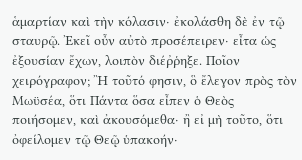ἁµαρτίαν καὶ τὴν κόλασιν· ἐκολάσθη δὲ ἐν τῷ σταυρῷ. Ἐκεῖ οὖν αὐτὸ προσέπειρεν· εἶτα ὡς ἐξουσίαν ἔχων, λοιπὸν διέῤῥηξε. Ποῖον χειρόγραφον; Ἢ τοῦτό φησιν, ὃ ἔλεγον πρὸς τὸν Μωϋσέα, ὅτι Πάντα ὅσα εἶπεν ὁ Θεὸς ποιήσοµεν, καὶ ἀκουσόµεθα· ἢ εἰ µὴ τοῦτο, ὅτι ὀφείλοµεν τῷ Θεῷ ὑπακοήν·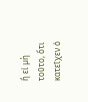ἢ εἰ µὴ τοῦτο, ὅτι κατεῖχεν ὁ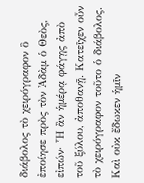διάβολος τὸ χειρόγραφον ὃ ἐποίησε πρὸς τὸν Ἀδὰµ ὁ Θεὸς, εἰπών· Ἧ ἂν ἡµέρᾳ φάγῃς ἀπὸ τοῦ ξύλου, ἀποθανῇ. Κατεῖχεν οὖν τὸ χειρόγραφον τοῦτο ὁ διάβολος. Καὶ οὐκ ἔδωκεν ἡµῖν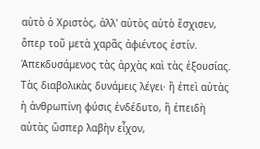αὐτὸ ὁ Χριστὸς, ἀλλ' αὐτὸς αὐτὸ ἔσχισεν, ὅπερ τοῦ µετὰ χαρᾶς ἀφιέντος ἐστίν. Ἀπεκδυσάµενος τὰς ἀρχὰς καὶ τὰς ἐξουσίας. Τὰς διαβολικὰς δυνάµεις λέγει· ἢ ἐπεὶ αὐτὰς ἡ ἀνθρωπίνη φύσις ἐνδέδυτο, ἢ ἐπειδὴ αὐτὰς ὥσπερ λαβὴν εἶχον,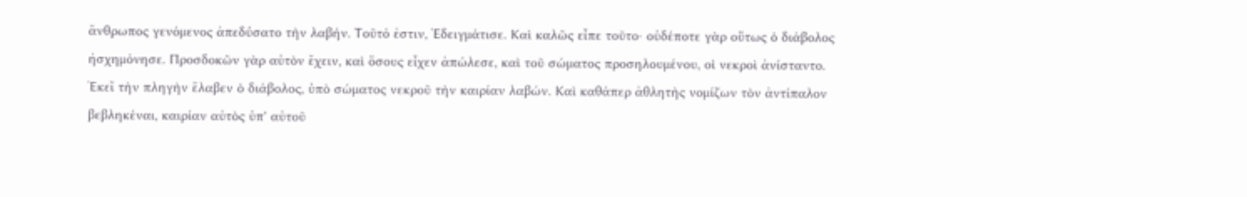ἄνθρωπος γενόµενος ἀπεδύσατο τὴν λαβήν. Τοῦτό ἐστιν, Ἐδειγµάτισε. Καὶ καλῶς εἶπε τοῦτο· οὐδέποτε γὰρ οὕτως ὁ διάβολος ἠσχηµόνησε. Προσδοκῶν γὰρ αὐτὸν ἔχειν, καὶ ὅσους εἶχεν ἀπώλεσε, καὶ τοῦ σώµατος προσηλουµένου, οἱ νεκροὶ ἀνίσταντο. Ἐκεῖ τὴν πληγὴν ἔλαβεν ὁ διάβολος, ὑπὸ σώµατος νεκροῦ τὴν καιρίαν λαβών. Καὶ καθάπερ ἀθλητὴς νοµίζων τὸν ἀντίπαλον βεβληκέναι, καιρίαν αὐτὸς ὑπ' αὐτοῦ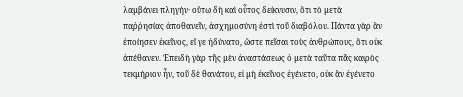λαµβάνει πληγήν· οὕτω δὴ καὶ οὗτος δείκνυσιν, ὅτι τὸ µετὰ παῤῥησίας ἀποθανεῖν, ἀσχηµοσύνη ἐστὶ τοῦ διαβόλου. Πάντα γὰρ ἂν ἐποίησεν ἐκεῖνος, εἴ γε ἠδύνατο, ὥστε πεῖσαι τοὺς ἀνθρώπους, ὅτι οὐκ ἀπέθανεν. Ἐπειδὴ γὰρ τῆς µὲν ἀναστάσεως ὁ µετὰ ταῦτα πᾶς καιρὸς τεκµήριον ἦν, τοῦ δὲ θανάτου, εἰ µὴ ἐκεῖνος ἐγένετο, οὐκ ἂν ἐγένετο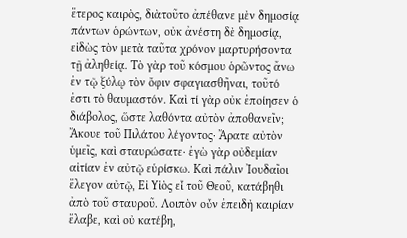ἕτερος καιρὸς, διὰτοῦτο ἀπέθανε µὲν δηµοσίᾳ πάντων ὁρώντων, οὐκ ἀνέστη δὲ δηµοσίᾳ, εἰδὼς τὸν µετὰ ταῦτα χρόνον µαρτυρήσοντα τῇ ἀληθείᾳ. Τὸ γὰρ τοῦ κόσµου ὁρῶντος ἄνω ἐν τῷ ξύλῳ τὸν ὄφιν σφαγιασθῆναι, τοῦτό ἐστι τὸ θαυµαστόν. Καὶ τί γὰρ οὐκ ἐποίησεν ὁ διάβολος, ὥστε λαθόντα αὐτὸν ἀποθανεῖν; Ἄκουε τοῦ Πιλάτου λέγοντος· Ἄρατε αὐτὸν ὑµεῖς, καὶ σταυρώσατε· ἐγὼ γὰρ οὐδεµίαν αἰτίαν ἐν αὐτῷ εὑρίσκω. Καὶ πάλιν Ἰουδαῖοι ἔλεγον αὐτῷ, Εἰ Υἱὸς εἶ τοῦ Θεοῦ, κατάβηθι ἀπὸ τοῦ σταυροῦ. Λοιπὸν οὖν ἐπειδὴ καιρίαν ἔλαβε, καὶ οὐ κατέβη,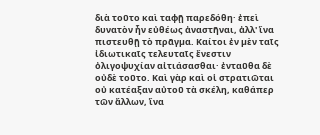διὰ τοῦτο καὶ ταφῇ παρεδόθη· ἐπεὶ δυνατὸν ἦν εὐθέως ἀναστῆναι, ἀλλ' ἵνα πιστευθῇ τὸ πρᾶγµα. Καίτοι ἐν µὲν ταῖς ἰδιωτικαῖς τελευταῖς ἔνεστιν ὀλιγοψυχίαν αἰτιάσασθαι· ἐνταῦθα δὲ οὐδὲ τοῦτο. Καὶ γὰρ καὶ οἱ στρατιῶται οὐ κατέαξαν αὐτοῦ τὰ σκέλη, καθάπερ τῶν ἄλλων, ἵνα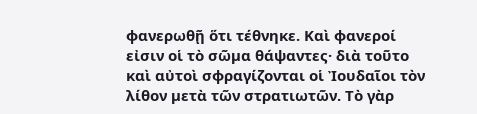φανερωθῇ ὅτι τέθνηκε. Καὶ φανεροί εἰσιν οἱ τὸ σῶµα θάψαντες· διὰ τοῦτο καὶ αὐτοὶ σφραγίζονται οἱ Ἰουδαῖοι τὸν λίθον µετὰ τῶν στρατιωτῶν. Τὸ γὰρ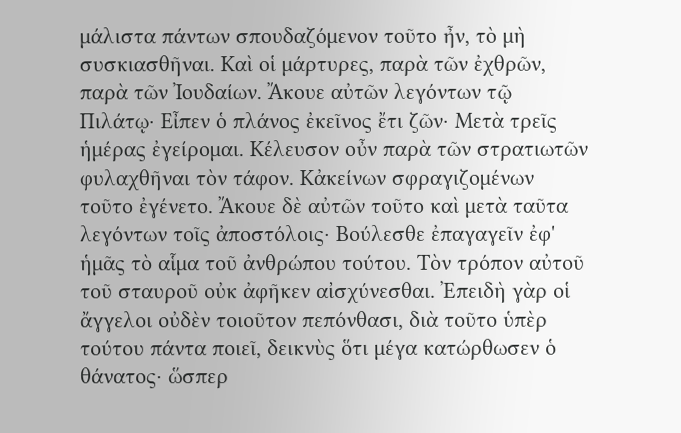µάλιστα πάντων σπουδαζόµενον τοῦτο ἦν, τὸ µὴ συσκιασθῆναι. Καὶ οἱ µάρτυρες, παρὰ τῶν ἐχθρῶν, παρὰ τῶν Ἰουδαίων. Ἄκουε αὐτῶν λεγόντων τῷ Πιλάτῳ· Εἶπεν ὁ πλάνος ἐκεῖνος ἔτι ζῶν· Μετὰ τρεῖς ἡµέρας ἐγείροµαι. Κέλευσον οὖν παρὰ τῶν στρατιωτῶν φυλαχθῆναι τὸν τάφον. Κἀκείνων σφραγιζοµένων τοῦτο ἐγένετο. Ἄκουε δὲ αὐτῶν τοῦτο καὶ µετὰ ταῦτα λεγόντων τοῖς ἀποστόλοις· Βούλεσθε ἐπαγαγεῖν ἐφ' ἡµᾶς τὸ αἷµα τοῦ ἀνθρώπου τούτου. Τὸν τρόπον αὐτοῦ τοῦ σταυροῦ οὐκ ἀφῆκεν αἰσχύνεσθαι. Ἐπειδὴ γὰρ οἱ ἄγγελοι οὐδὲν τοιοῦτον πεπόνθασι, διὰ τοῦτο ὑπὲρ τούτου πάντα ποιεῖ, δεικνὺς ὅτι µέγα κατώρθωσεν ὁ θάνατος· ὥσπερ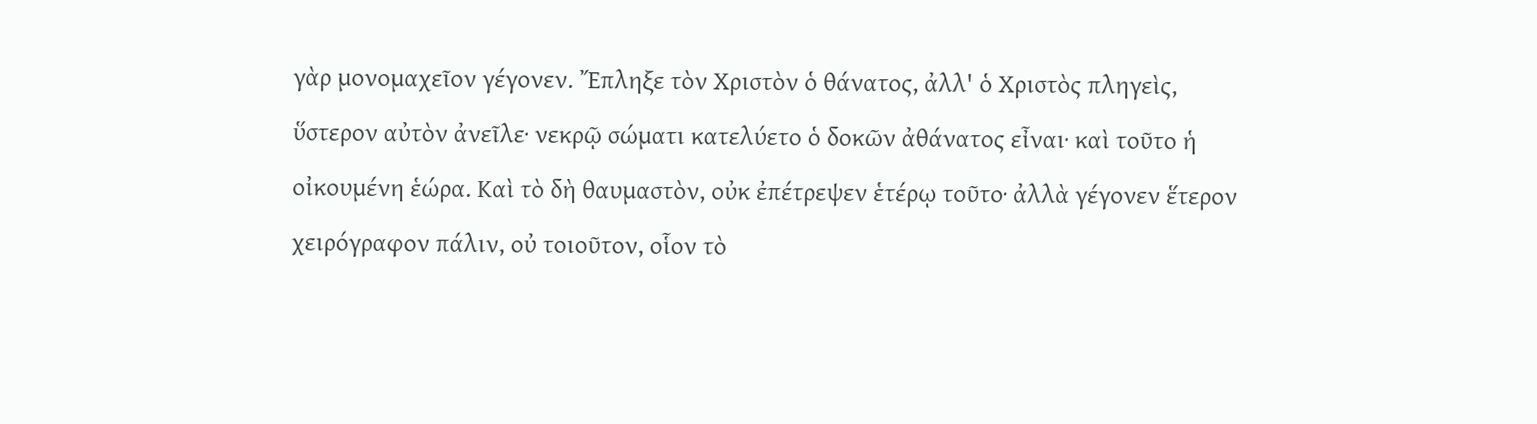γὰρ µονοµαχεῖον γέγονεν. Ἔπληξε τὸν Χριστὸν ὁ θάνατος, ἀλλ' ὁ Χριστὸς πληγεὶς, ὕστερον αὐτὸν ἀνεῖλε· νεκρῷ σώµατι κατελύετο ὁ δοκῶν ἀθάνατος εἶναι· καὶ τοῦτο ἡ οἰκουµένη ἑώρα. Καὶ τὸ δὴ θαυµαστὸν, οὐκ ἐπέτρεψεν ἑτέρῳ τοῦτο· ἀλλὰ γέγονεν ἕτερον χειρόγραφον πάλιν, οὐ τοιοῦτον, οἷον τὸ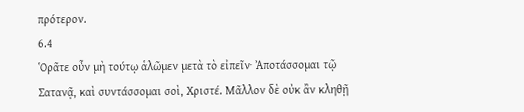πρότερον.
6.4
Ὁρᾶτε οὖν µὴ τούτῳ ἁλῶµεν µετὰ τὸ εἰπεῖν· Ἀποτάσσοµαι τῷ Σατανᾷ, καὶ συντάσσοµαι σοὶ, Χριστέ. Μᾶλλον δὲ οὐκ ἂν κληθῇ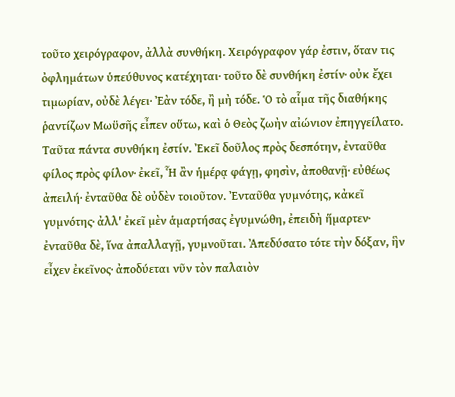τοῦτο χειρόγραφον, ἀλλὰ συνθήκη. Χειρόγραφον γάρ ἐστιν, ὅταν τις ὀφληµάτων ὑπεύθυνος κατέχηται· τοῦτο δὲ συνθήκη ἐστίν· οὐκ ἔχει τιµωρίαν, οὐδὲ λέγει· Ἐὰν τόδε, ἢ µὴ τόδε. Ὁ τὸ αἷµα τῆς διαθήκης ῥαντίζων Μωϋσῆς εἶπεν οὕτω, καὶ ὁ Θεὸς ζωὴν αἰώνιον ἐπηγγείλατο. Ταῦτα πάντα συνθήκη ἐστίν. Ἐκεῖ δοῦλος πρὸς δεσπότην, ἐνταῦθα φίλος πρὸς φίλον· ἐκεῖ, Ἧ ἂν ἡµέρᾳ φάγῃ, φησὶν, ἀποθανῇ· εὐθέως ἀπειλή· ἐνταῦθα δὲ οὐδὲν τοιοῦτον. Ἐνταῦθα γυµνότης, κἀκεῖ γυµνότης· ἀλλ' ἐκεῖ µὲν ἁµαρτήσας ἐγυµνώθη, ἐπειδὴ ἥµαρτεν· ἐνταῦθα δὲ, ἵνα ἀπαλλαγῇ, γυµνοῦται. Ἀπεδύσατο τότε τὴν δόξαν, ἣν εἶχεν ἐκεῖνος· ἀποδύεται νῦν τὸν παλαιὸν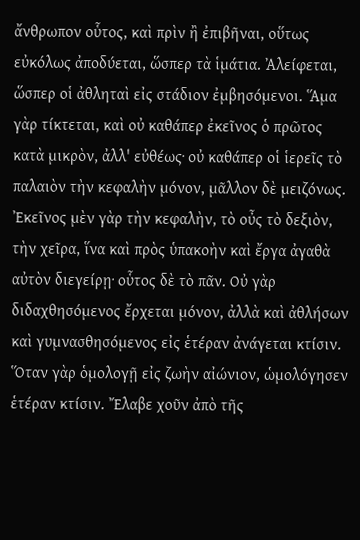ἄνθρωπον οὗτος, καὶ πρὶν ἢ ἐπιβῆναι, οὕτως εὐκόλως ἀποδύεται, ὥσπερ τὰ ἱµάτια. Ἀλείφεται, ὥσπερ οἱ ἀθληταὶ εἰς στάδιον ἐµβησόµενοι. Ἅµα γὰρ τίκτεται, καὶ οὐ καθάπερ ἐκεῖνος ὁ πρῶτος κατὰ µικρὸν, ἀλλ' εὐθέως· οὐ καθάπερ οἱ ἱερεῖς τὸ παλαιὸν τὴν κεφαλὴν µόνον, µᾶλλον δὲ µειζόνως. Ἐκεῖνος µὲν γὰρ τὴν κεφαλὴν, τὸ οὖς τὸ δεξιὸν, τὴν χεῖρα, ἵνα καὶ πρὸς ὑπακοὴν καὶ ἔργα ἀγαθὰ αὐτὸν διεγείρῃ· οὗτος δὲ τὸ πᾶν. Οὐ γὰρ διδαχθησόµενος ἔρχεται µόνον, ἀλλὰ καὶ ἀθλήσων καὶ γυµνασθησόµενος εἰς ἑτέραν ἀνάγεται κτίσιν. Ὅταν γὰρ ὁµολογῇ εἰς ζωὴν αἰώνιον, ὡµολόγησεν ἑτέραν κτίσιν. Ἔλαβε χοῦν ἀπὸ τῆς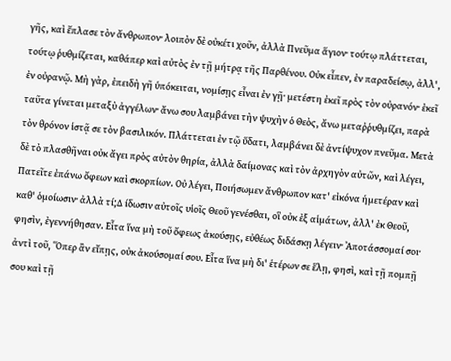γῆς, καὶ ἔπλασε τὸν ἄνθρωπον· λοιπὸν δὲ οὐκέτι χοῦν, ἀλλὰ Πνεῦµα ἅγιον· τούτῳ πλάττεται, τούτῳ ῥυθµίζεται, καθάπερ καὶ αὐτὸς ἐν τῇ µήτρᾳ τῆς Παρθένου. Οὐκ εἶπεν, ἐν παραδείσῳ, ἀλλ', ἐν οὐρανῷ. Μὴ γὰρ, ἐπειδὴ γῆ ὑπόκειται, νοµίσῃς εἶναι ἐν γῇ· µετέστη ἐκεῖ πρὸς τὸν οὐρανόν· ἐκεῖ ταῦτα γίνεται µεταξὺ ἀγγέλων· ἄνω σου λαµβάνει τὴν ψυχὴν ὁ Θεὸς, ἄνω µεταῤῥυθµίζει, παρὰ τὸν θρόνον ἱστᾷ σε τὸν βασιλικόν. Πλάττεται ἐν τῷ ὕδατι, λαµβάνει δὲ ἀντίψυχον πνεῦµα. Μετὰ δὲ τὸ πλασθῆναι οὐκ ἄγει πρὸς αὐτὸν θηρία, ἀλλὰ δαίµονας καὶ τὸν ἀρχηγὸν αὐτῶν, καὶ λέγει, Πατεῖτε ἐπάνω ὄφεων καὶ σκορπίων. Οὐ λέγει, Ποιήσωµεν ἄνθρωπον κατ' εἰκόνα ἡµετέραν καὶ καθ' ὁµοίωσιν· ἀλλὰ τί;∆ ίδωσιν αὐτοῖς υἱοῖς Θεοῦ γενέσθαι, οἳ οὐκ ἐξ αἱµάτων, ἀλλ' ἐκ Θεοῦ, φησὶν, ἐγεννήθησαν. Εἶτα ἵνα µὴ τοῦ ὄφεως ἀκούσῃς, εὐθέως διδάσκῃ λέγειν· Ἀποτάσσοµαί σοι· ἀντὶ τοῦ, Ὅπερ ἂν εἴπῃς, οὐκ ἀκούσοµαί σου. Εἶτα ἵνα µὴ δι' ἑτέρων σε ἕλῃ, φησὶ, καὶ τῇ ποµπῇ σου καὶ τῇ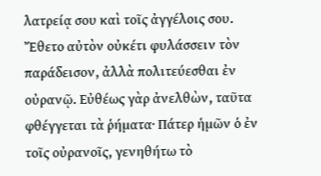λατρείᾳ σου καὶ τοῖς ἀγγέλοις σου. Ἔθετο αὐτὸν οὐκέτι φυλάσσειν τὸν παράδεισον, ἀλλὰ πολιτεύεσθαι ἐν οὐρανῷ. Εὐθέως γὰρ ἀνελθὼν, ταῦτα φθέγγεται τὰ ῥήµατα· Πάτερ ἡµῶν ὁ ἐν τοῖς οὐρανοῖς, γενηθήτω τὸ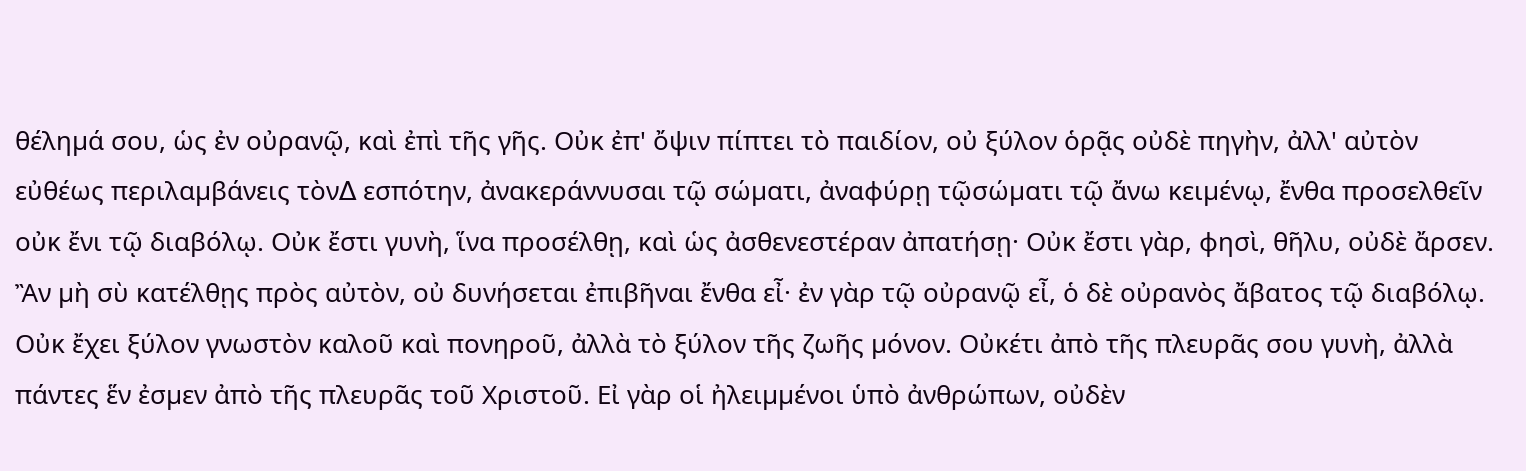θέληµά σου, ὡς ἐν οὐρανῷ, καὶ ἐπὶ τῆς γῆς. Οὐκ ἐπ' ὄψιν πίπτει τὸ παιδίον, οὐ ξύλον ὁρᾷς οὐδὲ πηγὴν, ἀλλ' αὐτὸν εὐθέως περιλαµβάνεις τὸν∆ εσπότην, ἀνακεράννυσαι τῷ σώµατι, ἀναφύρῃ τῷσώµατι τῷ ἄνω κειµένῳ, ἔνθα προσελθεῖν οὐκ ἔνι τῷ διαβόλῳ. Οὐκ ἔστι γυνὴ, ἵνα προσέλθῃ, καὶ ὡς ἀσθενεστέραν ἀπατήσῃ· Οὐκ ἔστι γὰρ, φησὶ, θῆλυ, οὐδὲ ἄρσεν. Ἂν µὴ σὺ κατέλθῃς πρὸς αὐτὸν, οὐ δυνήσεται ἐπιβῆναι ἔνθα εἶ· ἐν γὰρ τῷ οὐρανῷ εἶ, ὁ δὲ οὐρανὸς ἄβατος τῷ διαβόλῳ. Οὐκ ἔχει ξύλον γνωστὸν καλοῦ καὶ πονηροῦ, ἀλλὰ τὸ ξύλον τῆς ζωῆς µόνον. Οὐκέτι ἀπὸ τῆς πλευρᾶς σου γυνὴ, ἀλλὰ πάντες ἕν ἐσµεν ἀπὸ τῆς πλευρᾶς τοῦ Χριστοῦ. Εἰ γὰρ οἱ ἠλειµµένοι ὑπὸ ἀνθρώπων, οὐδὲν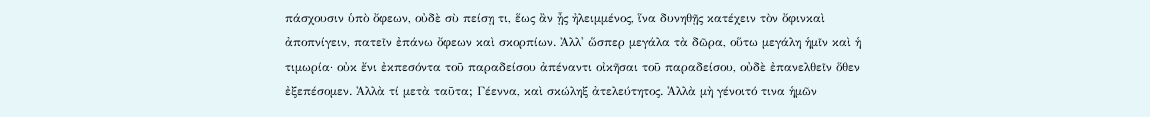πάσχουσιν ὑπὸ ὄφεων, οὐδὲ σὺ πείσῃ τι, ἕως ἂν ᾖς ἠλειµµένος, ἵνα δυνηθῇς κατέχειν τὸν ὄφινκαὶ ἀποπνίγειν, πατεῖν ἐπάνω ὄφεων καὶ σκορπίων. Ἀλλ' ὥσπερ µεγάλα τὰ δῶρα, οὕτω µεγάλη ἡµῖν καὶ ἡ τιµωρία· οὐκ ἔνι ἐκπεσόντα τοῦ παραδείσου ἀπέναντι οἰκῆσαι τοῦ παραδείσου, οὐδὲ ἐπανελθεῖν ὅθεν ἐξεπέσοµεν. Ἀλλὰ τί µετὰ ταῦτα; Γέεννα, καὶ σκώληξ ἀτελεύτητος. Ἀλλὰ µὴ γένοιτό τινα ἡµῶν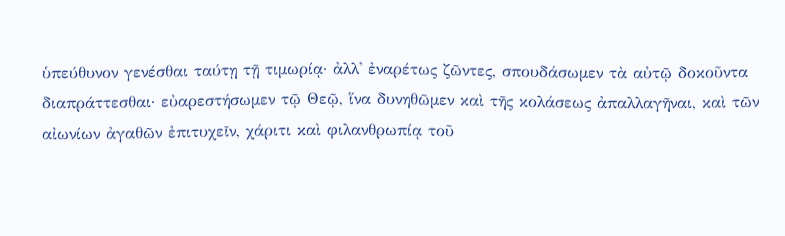ὑπεύθυνον γενέσθαι ταύτῃ τῇ τιµωρίᾳ· ἀλλ' ἐναρέτως ζῶντες, σπουδάσωµεν τὰ αὐτῷ δοκοῦντα διαπράττεσθαι· εὐαρεστήσωµεν τῷ Θεῷ, ἵνα δυνηθῶµεν καὶ τῆς κολάσεως ἀπαλλαγῆναι, καὶ τῶν αἰωνίων ἀγαθῶν ἐπιτυχεῖν, χάριτι καὶ φιλανθρωπίᾳ τοῦ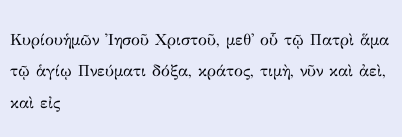Κυρίουἡµῶν Ἰησοῦ Χριστοῦ, µεθ' οὗ τῷ Πατρὶ ἅµα τῷ ἁγίῳ Πνεύµατι δόξα, κράτος, τιµὴ, νῦν καὶ ἀεὶ, καὶ εἰς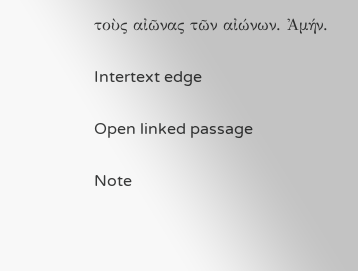τοὺς αἰῶνας τῶν αἰώνων. Ἀµήν.

Intertext edge

Open linked passage

Note